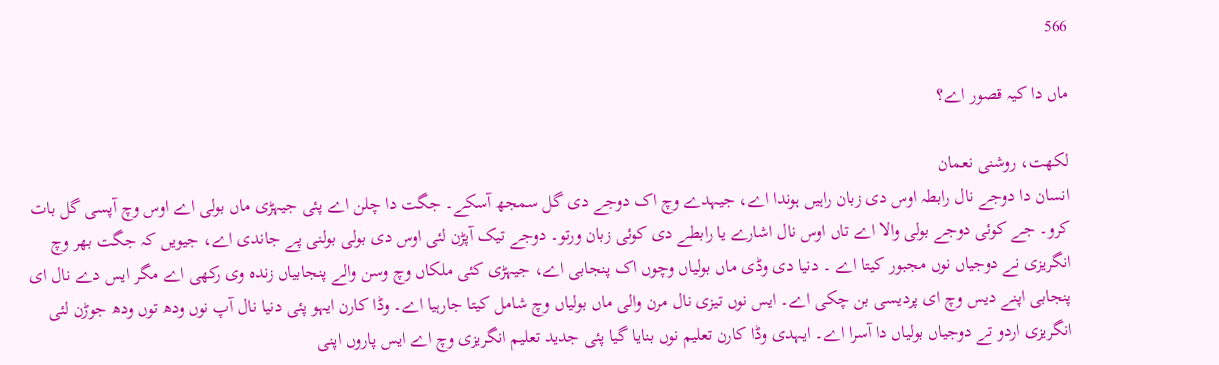566

ماں دا کیہ قصور اے؟

لکھت، روشنی نعمان
انسان دا دوجے نال رابطہ اوس دی زبان راہیں ہوندا اے، جیہدے وچ اک دوجے دی گل سمجھ آسکے۔ جگت دا چلن اے پئی جیہڑی ماں بولی اے اوس وچ آپسی گل بات کرو۔ جے کوئی دوجے بولی والا اے تاں اوس نال اشارے یا رابطے دی کوئی زبان ورتو۔ دوجے تیک آپڑن لئی اوس دی بولی بولنی پے جاندی اے، جیویں کہ جگت بھر وچ انگریزی نے دوجیاں نوں مجبور کیتا اے ۔ دنیا دی وڈی ماں بولیاں وچوں اک پنجابی اے، جیہڑی کئی ملکاں وچ وسن والے پنجابیاں زندہ وی رکھی اے مگر ایس دے نال ای پنجابی اپنے دیس وچ ای پردیسی بن چکی اے۔ ایس نوں تیزی نال مرن والی ماں بولیاں وچ شامل کیتا جارہیا اے۔ وڈا کارن ایہو پئی دنیا نال آپ نوں ودھ توں ودھ جوڑن لئی انگریزی اردو تے دوجیاں بولیاں دا آسرا اے۔ ایہدی وڈا کارن تعلیم نوں بنایا گیا پئی جدید تعلیم انگریزی وچ اے ایس پاروں اپنی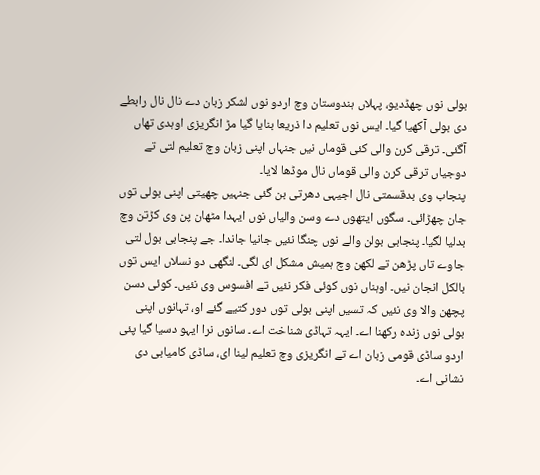بولی نوں چھڈدیو، پہلاں ہندوستان وچ اردو نوں لشکر زبان دے نال نال رابطے دی بولی آکھیا گیا۔ ایس نوں تعلیم دا ذریعا بنایا گیا مڑ انگریزی اوہدی تھاں آگئی۔ ترقی کرن والی کئی قوماں نیں جنہاں اپنی زبان وچ تعلیم لتی تے دوجیاں ترقی کرن والی قوماں نال موڈھا لایا۔
پنجاب وی بدقسمتی نال اجیہی دھرتی بن گئی جنہیں چھیتی اپنی بولی توں جان چھڑائی۔ سگوں ایتھوں دے وسن والیاں نوں ایہدا مٹھان پن وی کڑتن وچ بدلیا لگیا۔ پنجابی بولن والے نوں چنگا نئیں جانیا جاندا۔ جے پنجابی بول لتی جاوے تاں پڑھن تے لکھن وچ ہمیش مشکل ای لگی۔ لنگھی دو نسلاں ایس توں بالکل انجان نیں۔ اوہناں نوں کوئی فکر نئیں تے افسوس وی نئیں۔ کوئی دسن پچھن والا وی نئیں کہ تسیں اپنی بولی توں دور کتیے گئے او، تہانوں اپنی بولی نوں زندہ رکھنا اے۔ ایہہ تہاڈی شناخت اے۔ سانوں نرا ایہو دسیا گیا پئی اردو ساڈی قومی زبان اے تے انگریزی وچ تعلیم لینا ای، ساڈی کامیابی دی نشانی اے۔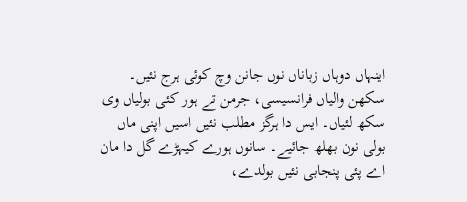اینہاں دوہاں زباناں نوں جانن وچ کوئی ہرج نئیں۔ سکھن والیاں فرانسیسی، جرمن تے ہور کئی بولیاں وی سکھ لئیاں۔ ایس دا ہرگز مطلب نئیں اسیں اپنی ماں بولی نون بھلھ جائیے۔ سانوں ہورے کیہڑے گل دا مان اے پئی پنجابی نئیں بولدے،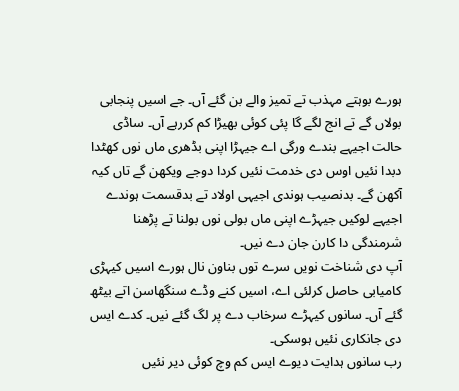ہورے بوہتے مہذب تے تمیز والے بن گئے آں۔ جے اسیں پنجابی بولاں گے تے انج لگے گا پئی کوئی بھیڑا کم کررہے آں۔ ساڈی حالت اجیہے بندے ورگی اے جیہڑا اپنی بڈھری ماں نوں کھٹدا دبدا نئیں اوس دی خدمت نئیں کردا دوجے ویکھن گے تاں کیہ آکھن گے۔ بدنصیب ہوندی اجیہی اولاد تے بدقسمت ہوندے اجیہے لوکیں جیہڑے اپنی ماں بولی نوں بولنا تے پڑھنا شرمندگی دا کارن جان دے نیں۔
آپ دی شناخت نویں سرے توں بناون نال ہورے اسیں کیہڑی کامیابی حاصل کرلئی اے، اسیں کنے وڈے سنگھاسن اتے بیٹھ گئے آں۔ سانوں کیہڑے سرخاب دے پر لگ گئے نیں۔ کدے ایس دی جانکاری نئیں ہوسکی۔
رب سانوں ہدایت دیوے ایس کم وچ کوئی دیر نئیں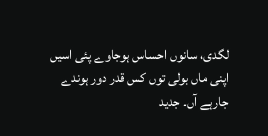لگدی، سانوں احساس ہوجاوے پئی اسیں اپنی ماں بولی توں کس قدر دور ہوندے جارہے آں۔ جدید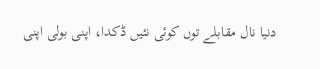دنیا نال مقابلے توں کوئی نئیں ڈکدا، اپنی بولی اپنی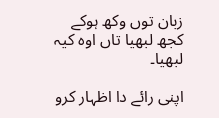زبان توں وکھ ہوکے کجھ لبھیا تاں اوہ کیہ لبھیا۔

اپنی رائے دا اظہار کرو